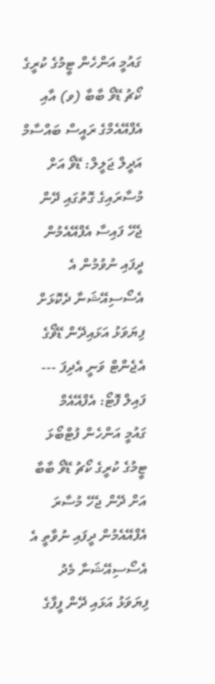ގައުމީ އަންހެން ޓީމުގެ ކުރީގެ ކޯޗު ޑޭވޯ ބާބާ (ވ) އާއި އެފްއޭއެމްގެ ރައީސް ބައްސާމް އަދީލް ޖަލީލް: ޑޭވޯ އަށް މުސާރައިގެ ގޮތުގައި ދޭން ޖެހޭ ފައިސާ އެފްއޭއެމުން ދީފައި ނުވުމުން އެ އެސޯސިއޭޝަނާ ދެކޮޅަށް ފިޔަވަޅު އަޅައިދޭން ޑޭޥޯގެ އެޖެންޓް ވަނީ އެދިފަ --- ފައިލް ފޮޓޯ: އެފްއޭއެމް
ގައުމީ އަންހެން ފުޓްބޯޅަ ޓީމުގެ ކުރީގެ ކޯޗު ޑޭވޯ ބާބާ އަށް ދޭން ޖެހޭ މުސާރަ އެފްއޭއެމުން ދީފައި ނުވާތީ އެ އެސޯސިއޭޝަނާ މެދު ފިޔަވަޅު އަޅައި ދޭން ފީފާގެ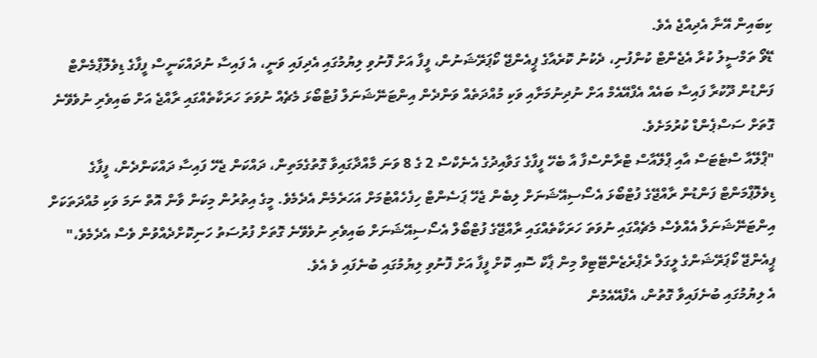ކިބައިން އޭނާ އެދިއްޖެ އެވެ.
ޑޭވޯ ތަމްސީލު ކުރާ އެޖެންޓް ކުންފުނި، ދެކުނު ކޮރެއާގެ ޕީއެންޖޭ ކޯޕަރޭޝަނުން، ފީފާ އަށް ފޮނުވި ލިޔުމުގައި އެދިފައި ވަނީ، އެ ފައިސާ ނުދައްކަނީސް ފީފާގެ ޑިވެލޮޕްމެންޓް ފަންޑުން ދޫކުރާ ފައިސާ ބައެއް އެފްއޭއެމް އަށް ނުދިނުމަށާއި ވަކި މުއްދަތެއް ވަންދެން އިންޓަނޭޝަނަލް ފުޓްބޯޅަ މެޗެއް ނުވަތަ ހަރަކާތެއްގައި ރާއްޖެ އަށް ބައިވެރި ނުވެވޭނެ ގޮތަށް ސަސްޕެންޑް ކުރުމަށެވެ.
"ޕްލޭއާ ސްޓެޓަސް އާއި ޕްލޭއާސް ޓްރާންސްފާ އާ ބެހޭ ފީފާގެ ގަވާއިދުގެ އެނެކްސް 2 ގެ 8 ވަނަ މާއްދާގައިވާ ގޮތުގެމަތިން، ދައްކަން ޖެހޭ ފައިސާ ދައްކަންދެން، ފީފާގެ ޑިވެލޮޕްމަންޓް ފަންޑުން ރާއްޖޭގެ ފުޓްބޯޅަ އެސޯސިއޭޝަނަށް ލިބެން ޖެހޭ ޕަސެންޓް ހިފެހެއްޓުމަށް އަހަރެމެން އެދެމެވެ. މީގެ އިތުރުން މިކަން ވާން އޮތް ނަމަ ވަކި މުއްދަތަކަށް އިންޓަނޭޝަނަލް އެއްވެސް މެޗެއްގައި ނުވަތަ ހަރަކާތެއްގައި ރާއްޖޭގެ ފުޓްބޯލް އެސޯސިއޭޝަނަށް ބައިވެރި ނުވެވޭނެ ގޮތަށް ފުރުސަތު ހަނިކޮށްދެއްވުން ވެސް އެދެމެވެ،" ޕީއެންޖޭ ކޯޕަރޭޝަންގެ ލީގަލް ރެޕްރެޒެންޓޭޓިވް މިން ޕާކް ސޮއި ކޮށް ފީފާ އަށް ފޮނުވި ލިޔުމުގައި ބުނެފައި ވެ އެވެ.
އެ ލިޔުމުގައި ބުނެފައިވާ ގޮތުން، އެފްއޭއެމުން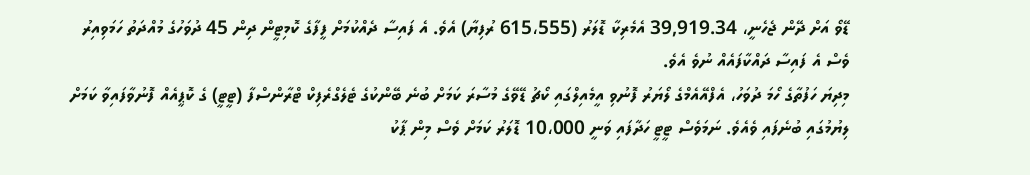ޑޭވޯ އަށް ދޭން ޖެހެނީ، 39,919.34 އެމެރިކާ ޑޮލަރު (615،555 ރުފިޔާ) އެވެ. އެ ފައިސާ ދެއްކުމަށް ފީފާގެ ކޮމިޓީން ދިން 45 ދުވަހުގެ މުއްދަތު ހަމަވިއިރު ވެސް އެ ފައިސާ ދައްކާފައެއް ނުވެ އެވެ.
މިދިޔަ ހަފުތާގެ ހޯމަ ދުވަހު، އެފްއޭއެމްގެ ލޯޔަރު ފޮނުވި އީމެއިލްގައި ކޯޗު ޑޭވޭގެ މުސާރަ ކަމަށް ބުނެ ބޭންކުގެ ޓެލެގްރެފިކް ޓްރާންސްފާ (ޓީޓީ) ގެ ކޮޕީއެއް ފޮނުވާފައިވާ ކަމަށް ލިޔުމުގައި ބުނެފައި ވެއެވެ. ނަމަވެސް ޓީޓީ ހަދާފައި ވަނީ 10،000 ޑޮލަރު ކަމަށް ވެސް މިން ޕާކު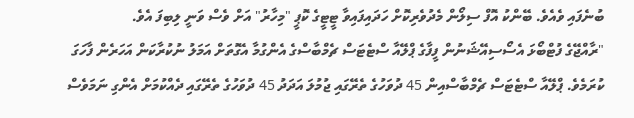ބުނެފައި ވެއެވެ. ބޭންކު އޮފް ސިލޯން މެދުވެރިކޮށް ހަދައިފައިވާ ޓީޓީގެ ކޮޕީ "މިހާރު" އަށް ވެސް ވަނީ ލިބިފަ އެވެ.
"ރާއްޖޭގެ ފުޓްބޯޅަ އެސޯސިއޭޝަނުން ފީފާގެ ޕްލޭއާ ސްޓެޓަސް ޗެމްބާސްގެ އެންގުމާ އެގޮތަށް އަމަލު ނުކުރާކަން އަހަރެން ފާހަގަ ކުރަމެވެ. ޕްލޭއާ ސްޓެޓަސް ޗެމްބާސްއިން 45 ދުވަހުގެ ތެރޭގައި ޖުމުލަ އަދަދު 45 ދުވަހުގެ ތެރޭގައި ދެއްކުމަށް އެންގި ނަމަވެސް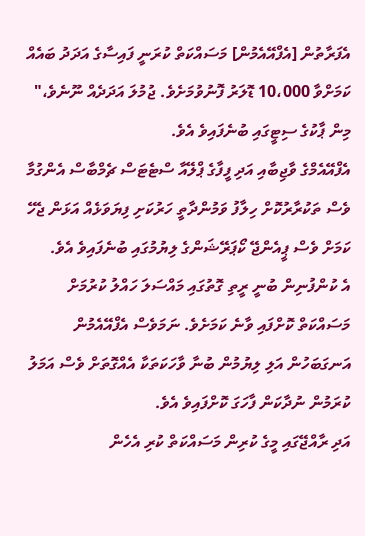އެފަރާތުން [އެފްއޭއެމުން] މަސައްކަތް ކުރަނީ ފައިސާގެ އަދަދު ބައެއް ކަމަށްވާ 10،000 ޑޮލަރު ފޮނުވުމަށެވެ. ޖުމުލަ އަދަދެއް ނޫނެވެ،" މިން ޕާކުގެ ސިޓީގައި ބުނެފައިވެ އެވެ.
އެފްއޭއެމްގެ ވާޖިބާއި އަދި ފީފާގެ ޕްލޭއާ ސްޓެޓަސް ޗެމްބާސް އެންގުމާ ވެސް ތަކުރާރުކޮށް ހިލާފު ވަމުންދާތީ ހަރުކަށި ފިޔަވަޅެއް އަޅަން ޖެހޭ ކަމަށް ވެސް ޕީއެންޖޭ ކޯޕަރޭޝަންގެ ލިޔުމުގައި ބުނެފައިވެ އެވެ.
އެ ކުންފުނިން ބުނީ ރީތި ގޮތުގައި މައްސަލަ ހައްލު ކުރުމަށް މަސައްކަތް ކޮށްފައި ވާނެ ކަމަށެވެ. ނަމަވެސް އެފްއޭއެމުން އަނގަބަހުން އަލި ލިޔުމުން ބުނާ ވާހަކަތަކާ އެއްގޮތަށް ވެސް އަމަލު ކުރަމުން ނުދާކަން ފާހަގަ ކޮށްފައިވެ އެވެ.
އަދި ރާއްޖޭގައި މީގެ ކުރިން މަސައްކަތް ކުރި އެހެން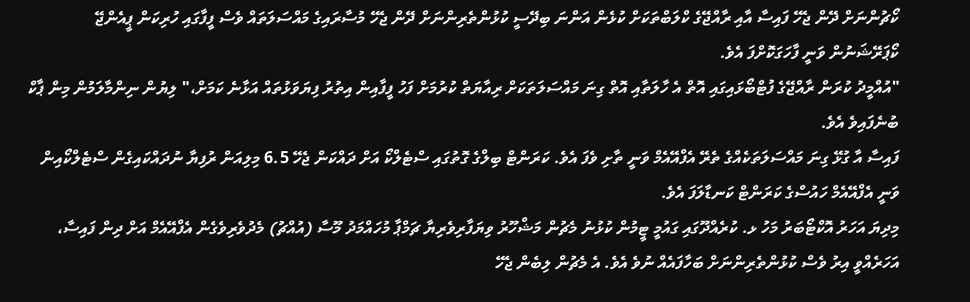ކޯޗުންނަށް ދޭން ޖެހޭ ފައިސާ އާއި ރާއްޖޭގެ ކްލަބްތަކަށް ކުޅެން އަންނަ ބިދޭސީ ކުޅުންތެރިންނަށް ދޭން ޖެހޭ މުސާރައިގެ މައްސަލަތައް ވެސް ފީފާގައި ހުރިކަން ޕީއެންޖޭ ކޯޕަރޭޝަނުން ވަނީ ފާހަގަކޮށްފަ އެވެ.
"އުއްމީދު ކުރަން ރާއްޖޭގެ ފުޓްބޯޅައިގައި އޮތް އެ ހާލަތާއި އޮތް ގިނަ މައްސަލަތަކަށް ރިއާޔަތް ކުރުމަށް ފަހު ފީފާއިން އިތުރު ފިޔަވަޅުތައް އަޅާނެ ކަމަށް،" ލިޔުން ނިންމާލަމުން މިން ޕާކް ބުނެފައިވެ އެވެ.
ފައިސާ އާ ގުޅޭ ގިނަ މައްސަލަތަކެއްގެ ތެރޭ އެފްއޭއެމް ވަނީ ތާށި ވެފަ އެވެ. ކަރަންޓް ބިލްގެ ގޮތުގައި ސްޓެލްކޯ އަށް ދައްކަން ޖެހޭ 6.5 މިލިއަން ރުފިޔާ ނުދައްކައިގެން ސްޓެލްކޯއިން ވަނީ އެފްއޭއެމް ހައުސްގެ ކަރަންޓް ކަނޑާލަފަ އެވެ.
މިދިޔަ އަހަރު އޮކްޓޯބަރު މަހު ޅ. ކުރެއްދޫގައި ގައުމީ ޓީމުން ކުޅުނު މެޗުން މަޝްހޫރު ވިޔަފާރިވެރިޔާ ޗަމްޕާ މުހައްމަދު މޫސާ (އުއްޗު) މެދުވެރިވެގެން އެފްއޭއެމް އަށް ދިން ފައިސާ، އަހަރެއްވީ އިރު ވެސް ކުޅުންތެރިންނަށް ބަހާފައެއް ނުވެ އެވެ. އެ މެޗުން ލިބެން ޖެހޭ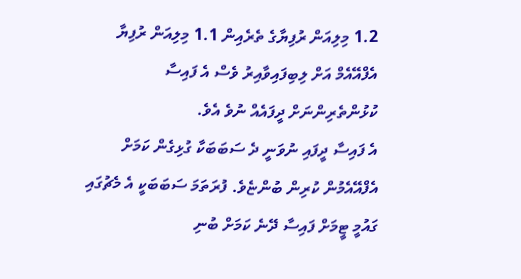1.2 މިލިއަން ރުފިޔާގެ ތެރެއިން 1.1 މިލިއަން ރުފިޔާ އެފްއޭއެމް އަށް ލިބިފައިވާއިރު ވެސް އެ ފައިސާ ކުޅުންތެރިންނަށް ދީފައެއް ނުވެ އެވެ.
އެ ފައިސާ ދީފައި ނުވަނީ ދެ ސަބަބަކާ ގުޅިގެން ކަމަށް އެފްއޭއެމުން ކުރިން ބުންޏެވެ. ފުރަތަމަ ސަބަބަކީ އެ މެޗުގައި ގައުމީ ޓީމަށް ފައިސާ ދޭނެ ކަމަށް ބުނި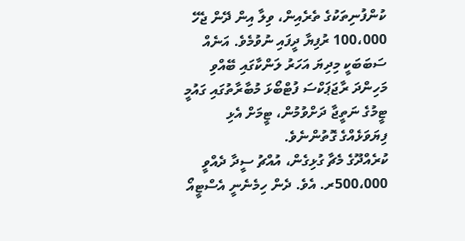ކުންފުނިތަކުގެ ތެރެއިން، ވިލާ އިން ދޭން ޖެހޭ 100،000 ރުފިޔާ ދީފައި ނުވުމެވެ. އަނެއް ސަބަބަކީ މިދިޔަ އަހަރު ލަންކާގައި ބޭއްވި މަހިންދަ ރާޖަޕަކްސަ ފުޓްބޯޅަ މުބާރާތުގައި ގައުމީ ޓީމުގެ ނަތީޖާ ދަށްވުމުން، ޓީމަށް އެޅި ފިޔަވަޅެއްގެ ގޮތުންނެވެ.
ކުރެއްދޫގެ މެޗާ ގުޅިގެން، އުއްޗު ސީދާ ދެއްވީ 500،000ރ. އެވެ. ދެން ހިމެނެނީ އެސްޓީއޯ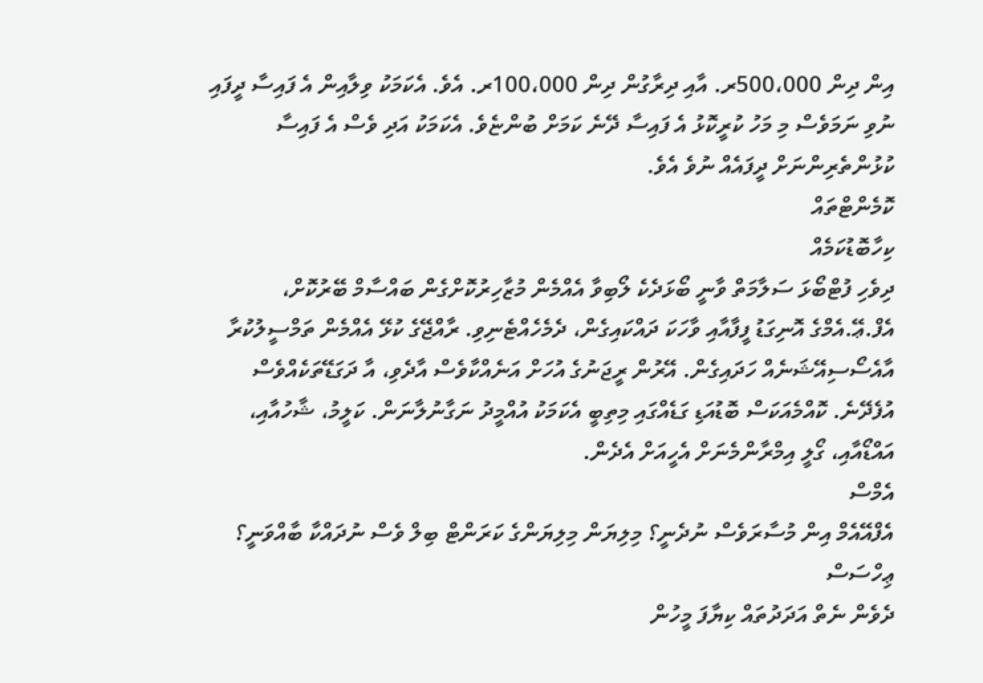އިން ދިން 500،000ރ. އާއި ދިރާގުން ދިން 100،000ރ. އެވެ. އެކަމަކު ވިލާއިން އެ ފައިސާ ދީފައި ނުވި ނަމަވެސް މި މަހު ކުރީކޮޅު އެ ފައިސާ ދޭނެ ކަމަށް ބުންޏެވެ. އެކަމަކު އަދި ވެސް އެ ފައިސާ ކުޅުންތެރިންނަށް ދީފައެއް ނުވެ އެވެ.
ކޮމެންޓްތައް
ކިހާބޮޑުކަމެއް
ދިވެހި ފުޓްބޯޅަ ސަލާމަތް ވާނީ ބޯޅަދެކެ ލޯބިވާ އެއްމެން މުޒާހިރުކޮށްގެން ބައްސާމް ބޭރުކޮށް، އެފް.ޢޭ.އެމްގެ އޮނިގަޑު ފީފާއާއި ވާހަކަ ދައްކައިގެން، ދެމެހެއްޓެނިވި. ރާއްޖޭގެ ކުޅޭ އެއްމެން ތަމްސީލުކުރާ އާއެސޯސިއޭޝަނެއް ހަދައިގެން. އޭރުން ރީޖަނުގެ އުހަށް އަނެއްކާވެސް އާދެވި، އާ ދަގަޑޭތަކެއްވެސް އުފެދޭނެ. ކޮއްމެއަކަސް ބޮޑުއަޑި ގަޑެއްގައި މިތިބީ އެކަމަކު އުއްމީދު ނަގާނުލާނަން. ކަލީމު، ޝާހުއާއި، އައްޑޯއާއި، ގޯލީ އިމްރާންމެނަށް އެހީއަށް އެދެން.
އެމްސް
އެފްއޭއެމް އިން މުސާރަވެސް ނުދެނީ؟ މިލިޔަން މިލިޔަންގެ ކަރަންޓް ބިލް ވެސް ނުދައްކާ ބާއްވަނީ؟
ޢިހްސަސް
ދެވެން ނެތް އަދަދުތައް ކިޔާފަ މީހުން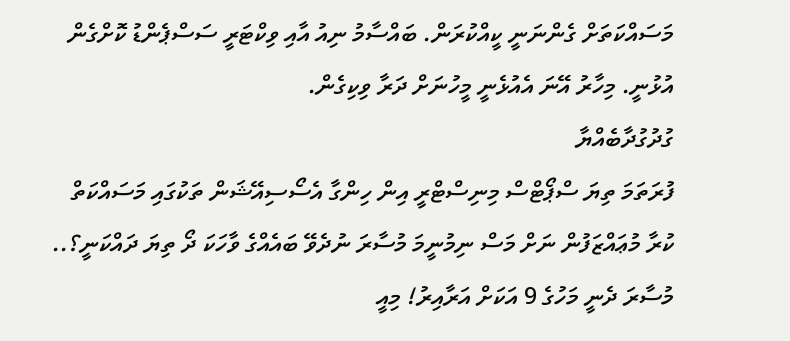މަސައްކަތަށް ގެންނަނީ ކީއްކުރަން. ބައްސާމު ނިއު އާއި ވިކްޓަރީ ސަސްޕެންޑު ކޮށްގެން އުޅުނީ. މިހާރު އޭނަ އެއުޅެނީ މީހުނަށް ދަރާ ވިކިގެން.
ގުދުގުދާބެއްޔާ
ފުރަތަމަ ތިޔަ ސްޕޯޓްސް މިނިސްޓްރީ އިން ހިންގާ އެސޯސިއޭޝަން ތަކުގައި މަސައްކަތް ކުރާ މުޢައްޒަފުން ނަށް މަސް ނިމުނީމަ މުސާރަ ނުދެވޭ ބައެއްގެ ވާހަކަ ދޯ ތިޔަ ދައްކަނީ؟.. މުސާރަ ދެނީ މަހުގެ 9 އަކަށް އަރާއިރު! މިއީ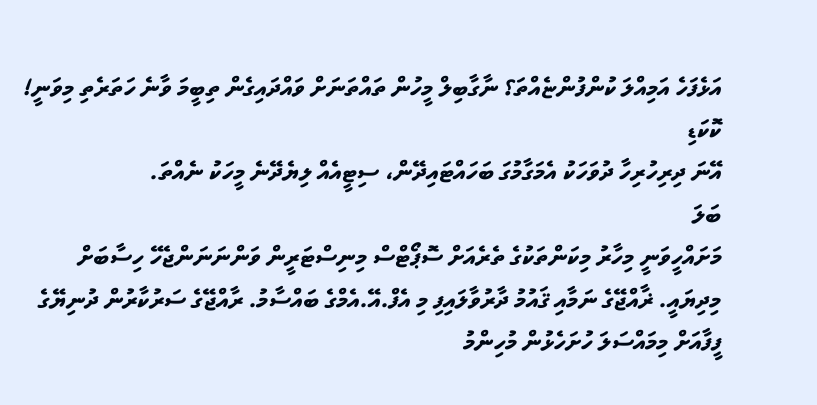އަޅެފަހެ އަމިއްލަ ކުންފުންޏެއްތަ؟ ނާގާބިލް މީހުން ތައްތަނަށް ވައްދައިގެން ތިބީމަ ވާނެ ހަތަރެތި މިވަނީ!
ކޮކަޑި
އޭނަ ދިރިހުރިހާ ދުވަހަކު އެމަގާމުގަ ބަހައްޓައިދޭން، ސިޓީއެއް ލިޔެދޭނެ މީހަކު ނެއްތަ.
ބަލަ
މަށައްހީވަނީ މިހާރު މިކަންތަކުގެ ތެރެއަށް ސޮޕޯޓްސް މިނިސްޓަރީން ވަންނަނަންޖެހޭ ހިސާބަށް މިދިޔައީ. ޜާއްޖޭގެ ނަމާއި ޤައުމު ދާރުވާލައިފި މި އެފް.އޭ.އެމްގެ ބައްސާމު. ރާއްޖޭގެ ސަރުކާރުން ދުނިޔޭގެ ފީފާއަށް މިމައްސަލަ ހުށަހެޅުން މުހިންމު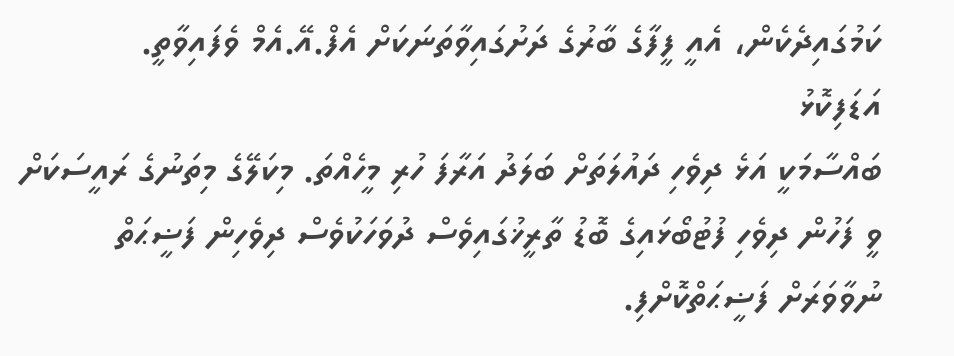ކަމުގައިދެކެން، އެއީ ފީފާގެ ބާރުގެ ދަށުގައިވާތަނަކަށް އެފް.އޭ.އެމް ވެފައިވާތީ.
އަޑަފިކޮޅު
ބައްސާމަކީ އަޅެ ދިވެހި ދައުލަތަށް ބަލަދު އަރާފަ ހުރި މީހެއްތަ. މިކަލޭގެ މިތަނުގެ ރައީސަކަށް ވީ ފަހުން ދިވެހި ފުޓުބޯޅައިގެ ބޮޑު ތާރީޚުގައިވެސް ދުވަހަކުވެސް ދިވެހިން ފަޟީޙަތް ނުވާވަރަށް ފަޟީޙަތްކޮށްފި.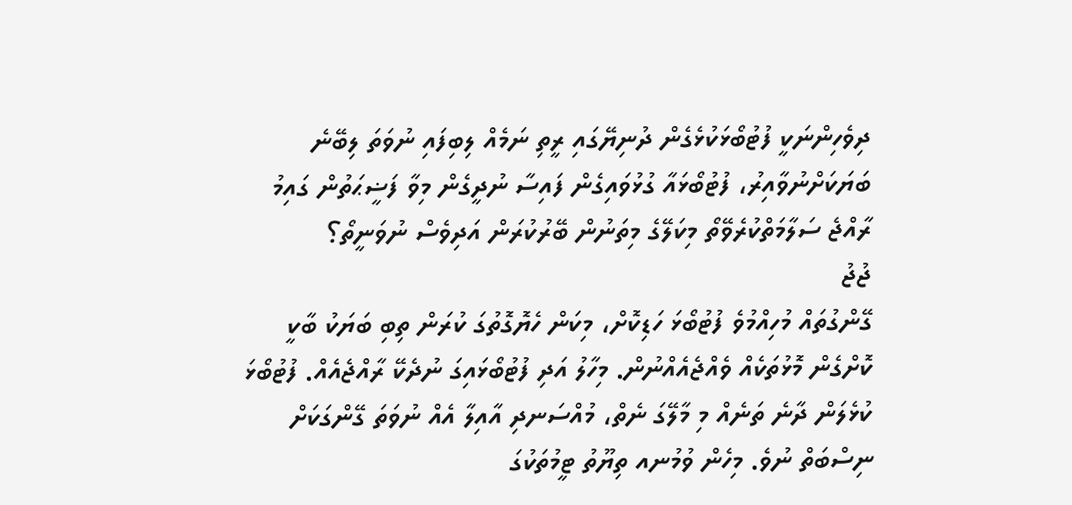ދިވެހިންނަކީ ފުޓުބޯޅަކުޅެގެން ދުނިޔޭގައި ރީތި ނަމެއް ލިބިފައި ނުވަތަ ލިބޭނެ ބަޔަކަށްނުވާއިރު، ފުޓުބޯޅައާ ގުޅުވައިގެން ފައިސާ ނުދީގެން މިވާ ފަޟީޙަތުން ގައިމު ރާއްޖެ ސަލާމަތްކުރެވޭތޯ މިކަލޭގެ މިތަނުން ބޭރުކުރަން އަދިވެސް ނުވަނީތޯ؟
ޖުޖު
ގޭންގުތައް މުހިއްމުވެ ފުޓުބޯޅަ ހަޑިކޮށް، މިކަން ހެޔޮގޮތުގަ ކުރަން ތިބި ބަޔަކު ބާކީ ކޮށްގެން މޮޅުތަކެއް ވެއްޖެއެއްނުން. މިހާލު އަދި ފުޓުބޯޅައިގަ ނުދެކޭ ރާއްޖެއެއް. ފުޓުބޯޅަ ކުޅެލަން ދާނެ ތަނެއް މި މާލޭގަ ނެތް، މުއްސަނދި އާއިލާ އެއް ނުވަތަ ގޭންގަކަށް ނިސްބަތް ނުވެ. މިހެން ވުމުނއ ތިޔޫތު ޓީމުތަކުގަ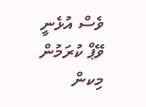ވެސް އުޅެނީ ވޭޕް ކުރަމުން މިކން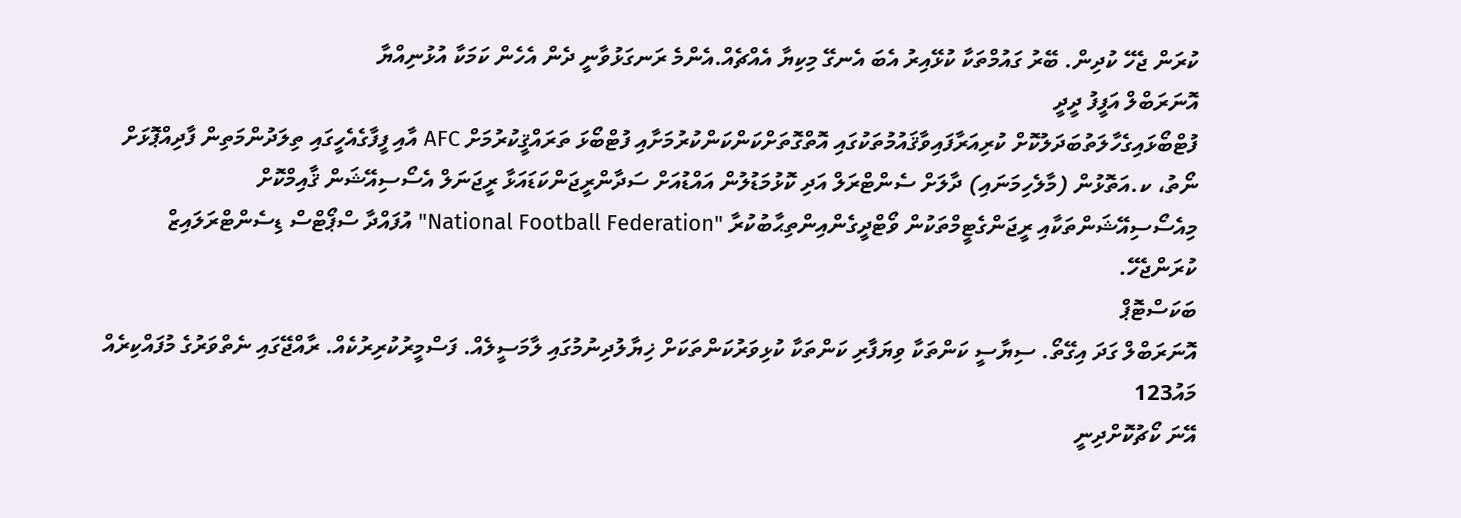ކުރަން ޖެހޭ ކުދިން. ބޭރު ގައުމްތަކާ ކުޅޭއިރު އެބަ އެނގޭ މިކިޔާ އެއްޗެއް.އެންމެ ރަނގަޅުވާނީ ދެން އެހެން ކަމަކާ އުޅުނިއްޔާ
އޮނަރަބްލް އަފީފު ދީދީ
ފުޓްބޯޅައިގެހާލަތުބަދަލުކޮށް ކުރިއަރާފައިވާޤައުމުތަކުގައި އޮތްގޮތަށްކަންކަންކުރުމަށާއި ފުޓްބޯޅަ ތަރައްޤީކުރުމަށް AFC އާއި ފީފާގެއެހީގައި ތިލަދުންމަތިން ފާދިއްޕޮޅަށް ނޯތު، ކ.އަތޮޅުން (މާލެހިމަނައި) ދާލަށް ސެންޓްރަލް އަދި ކޮޅުމަޑުލުން އައްޑުއަށް ސަދާންރީޖަންކަޑައަޅާ ރީޖަނަލް އެސޯސިއޭޝަން ޤާއިމްކޮށް މިއެސޯސިއޭޝަންތަކާއި ރީޖަންގެޓީމްތަކުން ވޯޓްދީގެންއިންތިޙާބުކުރާ "National Football Federation" އުފައްދާ ސްޕޯޓްސް ޑިސެންޓްރަލައިޒް ކުރަންޖެހޭ.
ބަކަސްޓޮޕް
އޮނަރަބްލް ގަދަ އިގޭތޯ. ސިޔާސީ ކަންތަކާ ވިޔަފާރި ކަންތަކާ ކުޅިވަރުކަންތަކަށް ޚިޔާލުދިނުމުގައި ލާމަސީލެއް. ފަސްމީރުކުރިރުކެއް. ރާއްޖޭގައި ނެތްވަރުގެ މުފައްކިރެއް
މައު123
އޭނަ ކޯޗުކޮށްދިނީ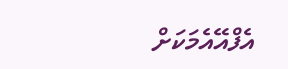އެފްއޭއެމަކަށް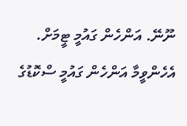ނޫނޭ. އަންހެން ގައުމީ ޓީމަށް. އެހެންވީމާ އަންހެން ގައުމީ ސްކޮޑުގެ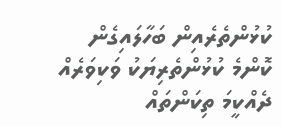ކުޅުންތެރެއިން ބަހާލައިގެން ކޮންމެ ކުޅުންތެރިޔަކު ވަކިވަރެއް ދެއްކީމަ ތިކަންތައް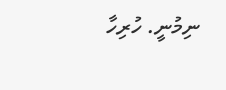ނިމުނީ. ހުރިހާ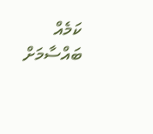ކަމެއް ބައްސާމަށް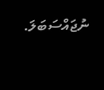ނުޖައްސަބަލަ.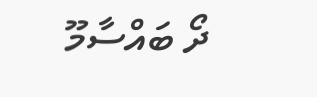ދޯ ބައްސާމޫ